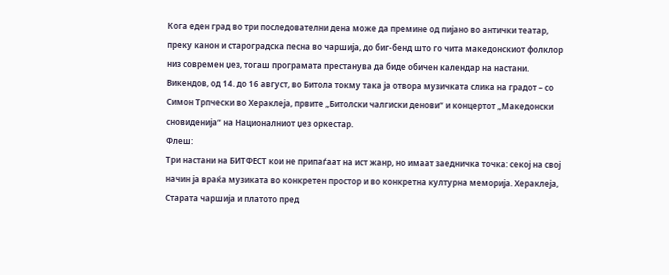Кога еден град во три последователни дена може да премине од пијано во антички театар, преку канон и староградска песна во чаршија, до биг-бенд што го чита македонскиот фолклор низ современ џез, тогаш програмата престанува да биде обичен календар на настани. Викендов, од 14. до 16 август, во Битола токму така ја отвора музичката слика на градот – со Симон Трпчески во Хераклеја, првите „Битолски чалгиски денови“ и концертот „Македонски сновиденија“ на Националниот џез оркестар.
Флеш:
Три настани на БИТФЕСТ кои не припаѓаат на ист жанр, но имаат заедничка точка: секој на свој начин ја враќа музиката во конкретен простор и во конкретна културна меморија. Хераклеја, Старата чаршија и платото пред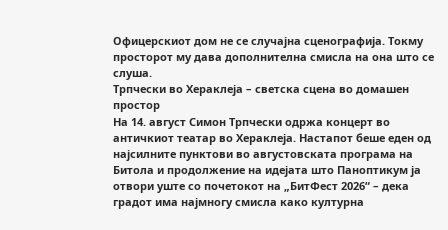Офицерскиот дом не се случајна сценографија. Токму просторот му дава дополнителна смисла на она што се слуша.
Трпчески во Хераклеја – светска сцена во домашен простор
На 14. август Симон Трпчески одржа концерт во античкиот театар во Хераклеја. Настапот беше еден од најсилните пунктови во августовската програма на Битола и продолжение на идејата што Паноптикум ја отвори уште со почетокот на „БитФест 2026“ – дека градот има најмногу смисла како културна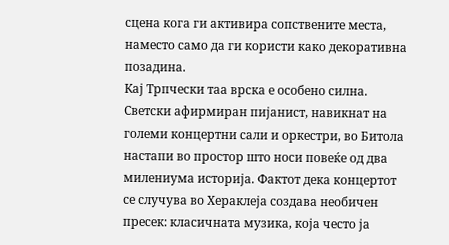сцена кога ги активира сопствените места, наместо само да ги користи како декоративна позадина.
Кај Трпчески таа врска е особено силна. Светски афирмиран пијанист, навикнат на големи концертни сали и оркестри, во Битола настапи во простор што носи повеќе од два милениума историја. Фактот дека концертот се случува во Хераклеја создава необичен пресек: класичната музика, која често ја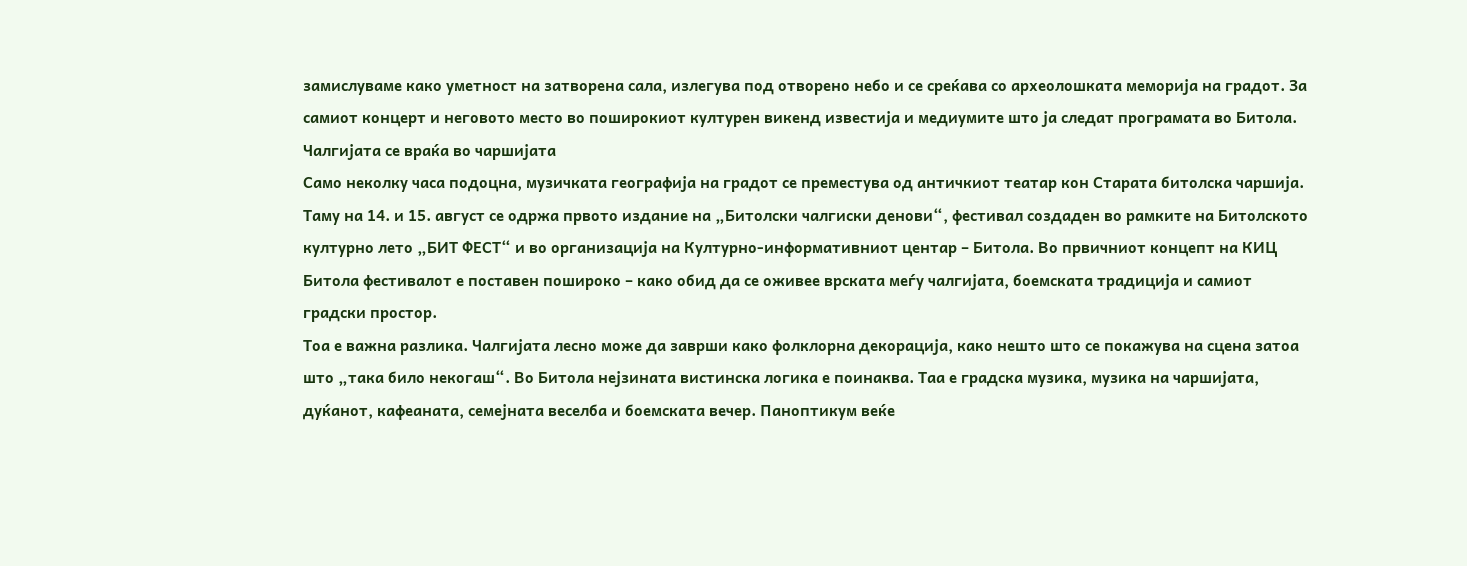замислуваме како уметност на затворена сала, излегува под отворено небо и се среќава со археолошката меморија на градот. За самиот концерт и неговото место во поширокиот културен викенд известија и медиумите што ја следат програмата во Битола.
Чалгијата се враќа во чаршијата
Само неколку часа подоцна, музичката географија на градот се преместува од античкиот театар кон Старата битолска чаршија. Таму на 14. и 15. август се одржа првото издание на „Битолски чалгиски денови“, фестивал создаден во рамките на Битолското културно лето „БИТ ФЕСТ“ и во организација на Културно-информативниот центар – Битола. Во првичниот концепт на КИЦ Битола фестивалот е поставен пошироко – како обид да се оживее врската меѓу чалгијата, боемската традиција и самиот градски простор.
Тоа е важна разлика. Чалгијата лесно може да заврши како фолклорна декорација, како нешто што се покажува на сцена затоа што „така било некогаш“. Во Битола нејзината вистинска логика е поинаква. Таа е градска музика, музика на чаршијата, дуќанот, кафеаната, семејната веселба и боемската вечер. Паноптикум веќе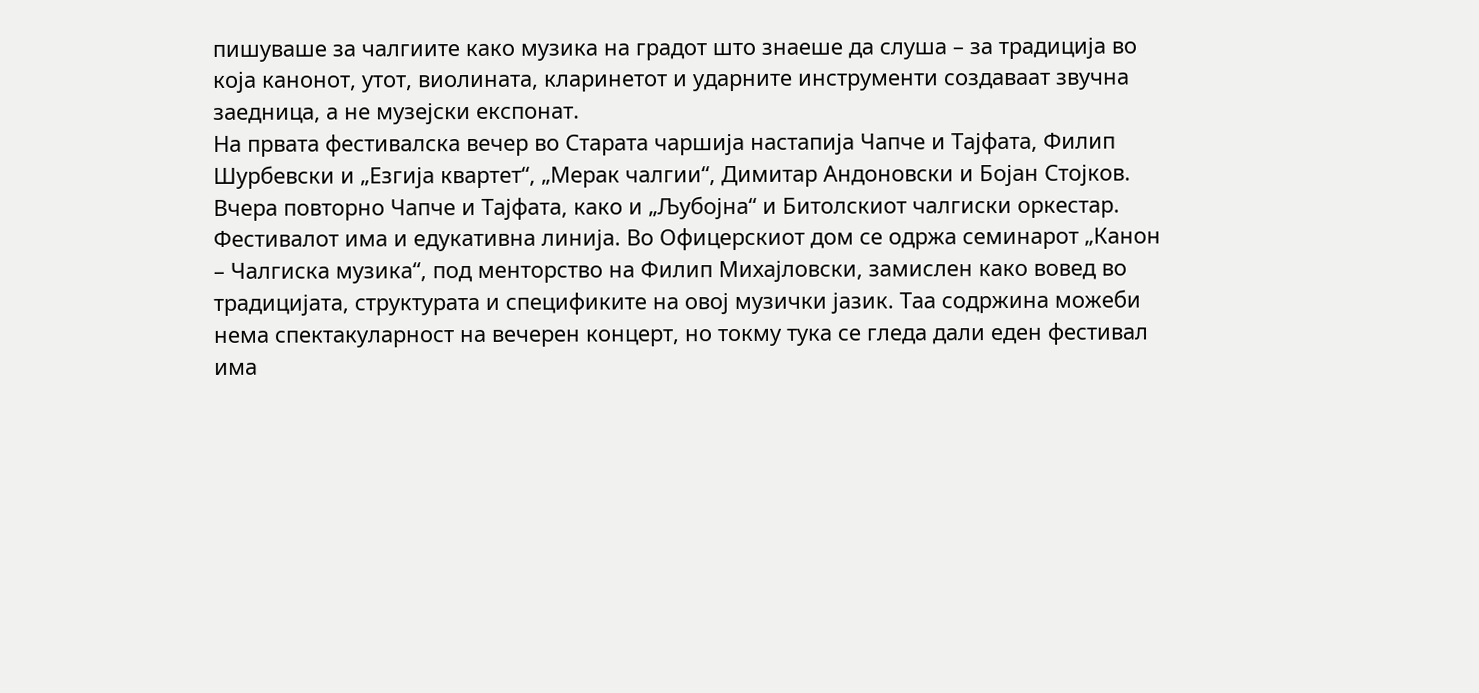пишуваше за чалгиите како музика на градот што знаеше да слуша – за традиција во која канонот, утот, виолината, кларинетот и ударните инструменти создаваат звучна заедница, а не музејски експонат.
На првата фестивалска вечер во Старата чаршија настапија Чапче и Тајфата, Филип Шурбевски и „Езгија квартет“, „Мерак чалгии“, Димитар Андоновски и Бојан Стојков. Вчера повторно Чапче и Тајфата, како и „Љубојна“ и Битолскиот чалгиски оркестар.
Фестивалот има и едукативна линија. Во Офицерскиот дом се одржа семинарот „Канон – Чалгиска музика“, под менторство на Филип Михајловски, замислен како вовед во традицијата, структурата и спецификите на овој музички јазик. Таа содржина можеби нема спектакуларност на вечерен концерт, но токму тука се гледа дали еден фестивал има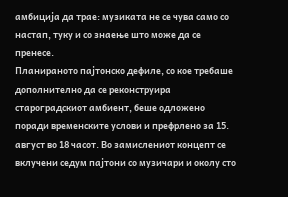амбиција да трае: музиката не се чува само со настап, туку и со знаење што може да се пренесе.
Планираното пајтонско дефиле, со кое требаше дополнително да се реконструира староградскиот амбиент, беше одложено поради временските услови и префрлено за 15. август во 18 часот. Во замислениот концепт се вклучени седум пајтони со музичари и околу сто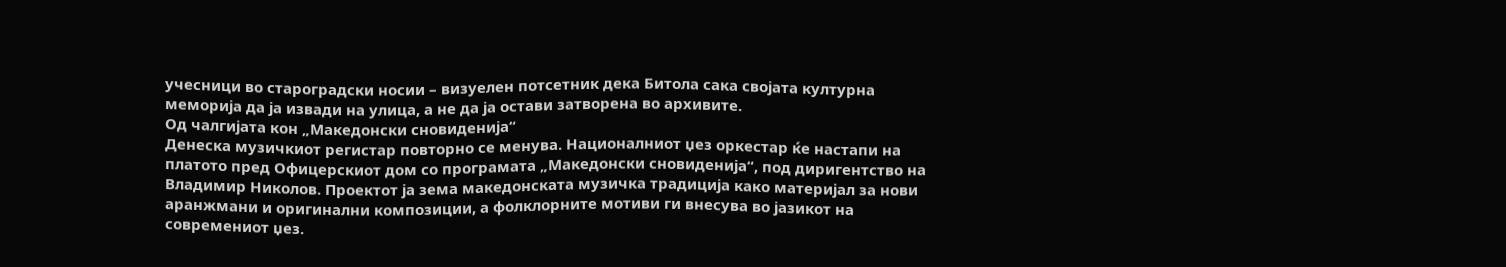учесници во староградски носии – визуелен потсетник дека Битола сака својата културна меморија да ја извади на улица, а не да ја остави затворена во архивите.
Од чалгијата кон „Македонски сновиденија“
Денеска музичкиот регистар повторно се менува. Националниот џез оркестар ќе настапи на платото пред Офицерскиот дом со програмата „Македонски сновиденија“, под диригентство на Владимир Николов. Проектот ја зема македонската музичка традиција како материјал за нови аранжмани и оригинални композиции, а фолклорните мотиви ги внесува во јазикот на современиот џез.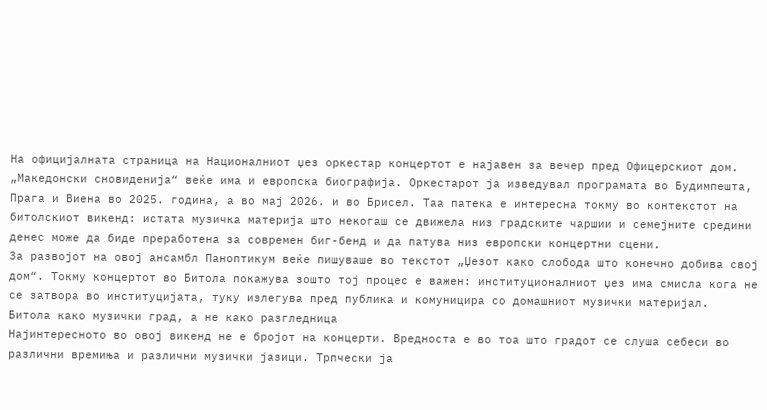На официјалната страница на Националниот џез оркестар концертот е најавен за вечер пред Офицерскиот дом.
„Македонски сновиденија“ веќе има и европска биографија. Оркестарот ја изведувал програмата во Будимпешта, Прага и Виена во 2025. година, а во мај 2026. и во Брисел. Таа патека е интересна токму во контекстот на битолскиот викенд: истата музичка материја што некогаш се движела низ градските чаршии и семејните средини денес може да биде преработена за современ биг-бенд и да патува низ европски концертни сцени.
За развојот на овој ансамбл Паноптикум веќе пишуваше во текстот „Џезот како слобода што конечно добива свој дом“. Токму концертот во Битола покажува зошто тој процес е важен: институционалниот џез има смисла кога не се затвора во институцијата, туку излегува пред публика и комуницира со домашниот музички материјал.
Битола како музички град, а не како разгледница
Најинтересното во овој викенд не е бројот на концерти. Вредноста е во тоа што градот се слуша себеси во различни времиња и различни музички јазици. Трпчески ја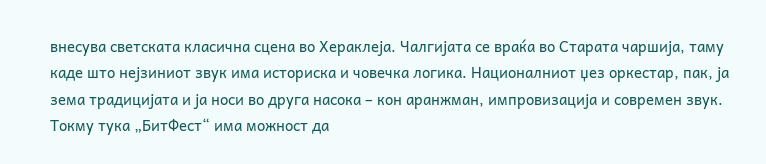внесува светската класична сцена во Хераклеја. Чалгијата се враќа во Старата чаршија, таму каде што нејзиниот звук има историска и човечка логика. Националниот џез оркестар, пак, ја зема традицијата и ја носи во друга насока – кон аранжман, импровизација и современ звук.
Токму тука „БитФест“ има можност да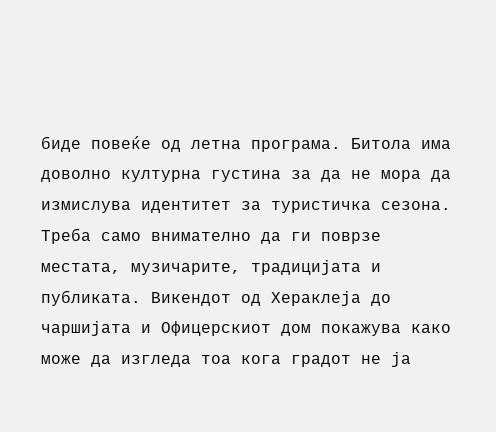биде повеќе од летна програма. Битола има доволно културна густина за да не мора да измислува идентитет за туристичка сезона. Треба само внимателно да ги поврзе местата, музичарите, традицијата и публиката. Викендот од Хераклеја до чаршијата и Офицерскиот дом покажува како може да изгледа тоа кога градот не ја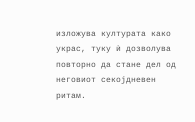изложува културата како украс, туку ѝ дозволува повторно да стане дел од неговиот секојдневен ритам.